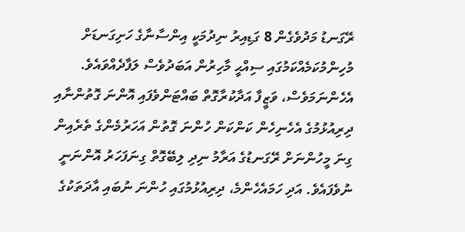ރޭގަނޑު މަދުވެގެން 8 ގަޑިއިރު ނިދުމަކީ އިންސާނާގެ ހަށިގަނޑަށް މުހިންމުކަމެއްކަމުގައި ސިއްޙީ މާހިރުން އަބަދުވެސް ލަފާދެއްވައެވެ. އެހެންނަމަވެސް، ވަޒީފާ އަދާކުރާގޮތް ބައްޓަންވެފައި އޮންނަ ގޮތުންނާއި ދިރިއުޅުމުގެ އެހެނިހެން ކަންކަން ހުންނަ ގޮތުން އަހަރުމެންގެ ތެރެއިން ގިނަ މީހުންނަށް ރޭގަނޑުގެ އަރާމު ނިދި ލިބޭގޮތް ގިނަފަހަރު އޮންނަނީ ނުވެފައެވެ. އަދި ހަމައެހެންމެ، ދިރިއުޅުމުގައި ހުންނަ ނުބައި އާދަތަކުގެ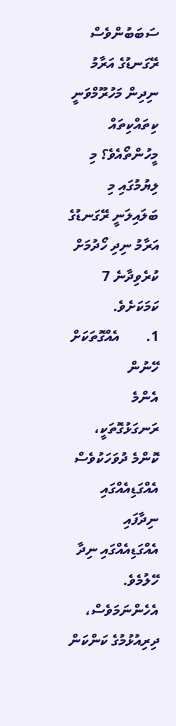ސަބަބުންވެސް ރޭގަނޑުގެ އަރާމު ނިދިން މަހުރޫމްވަނީ ކިތައްކިތައް މީހުންތޯއެވެ؟ މި ލިޔުމުގައި މި ބަލައިލަނީ ރޭގަނޑުގެ އަރާމު ނިދި ހޯދުމަށް ކުރެވިދާނެ 7 ކަމަކަށެވެ.
1.       އެއްގޮތަކަށް ހޭނުން
އެންމެ ރަނގަޅުގޮތަކީ، ކޮންމެ ދުވަހަކުވެސް އެއްގަޑިއެއްގައި ނިދާފައި އެއްގަޑިއެއްގައި ނިދާ ހޭލުމެވެ. އެހެންނަމަވެސް، ދިރިއުޅުމުގެ ކަންކަން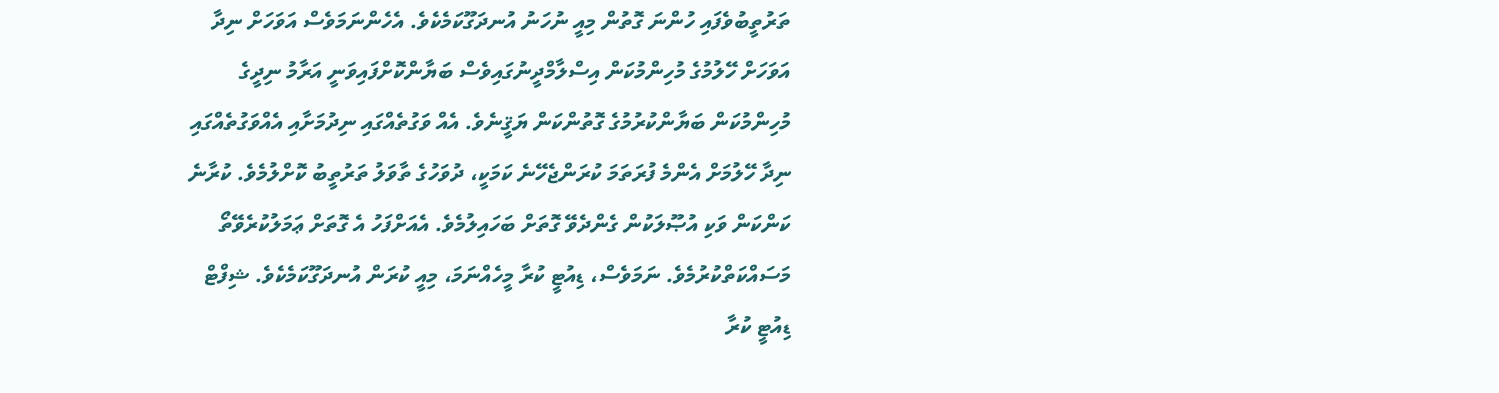ތަރުތީބުވެފައި ހުންނަ ގޮތުން މިއީ ނުހަނު އުނދަގޫކަމެކެވެ. އެހެންނަމަވެސް އަވަހަށް ނިދާ އަވަހަށް ހޭލުމުގެ މުހިންމުކަން އިސްލާމްދީނުގައިވެސް ބަޔާންކޮށްފައިވަނީ އަރާމު ނިދީގެ މުހިންމުކަން ބަޔާންކުރުމުގެ ގޮތުންކަން ޔަޤީނެވެ. އެއް ވަގުތެއްގައި ނިދުމަށާއި އެއްވަގުތެއްގައި ނިދާ ހޭލުމަށް އެންމެ ފުރަތަމަ ކުރަންޖެހޭނެ ކަމަކީ، ދުވަހުގެ ތާވަލު ތަރުތީބު ކޮށްލުމެވެ. ކުރާނެ ކަންކަން ވަކި އުޞޫލަކުން ގެންދެވޭ ގޮތަށް ބަހައިލުމެވެ. އެއަށްފަހު އެ ގޮތަށް ޢަމަލުކުރެވޭތޯ މަސައްކަތްކުރުމެވެ. ނަމަވެސް، ޑިއުޓީ ކުރާ މީހެއްނަމަ، މިއީ ކުރަން އުނދަގޫކަމެކެވެ. ޝިފްޓް ޑިއުޓީ ކުރާ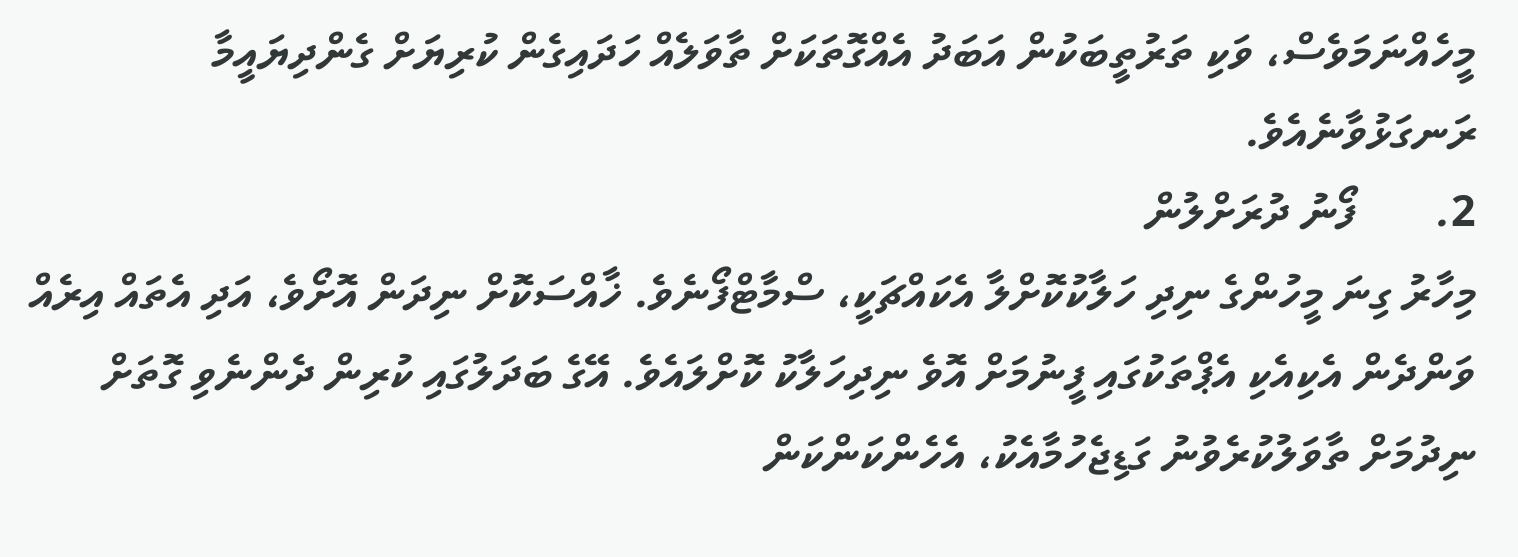މީހެއްނަމަވެސް، ވަކި ތަރުތީބަކުން އަބަދު އެއްގޮތަކަށް ތާވަލެއް ހަދައިގެން ކުރިޔަށް ގެންދިޔައީމާ ރަނގަޅުވާނެއެވެ.
2.       ފޯނު ދުރަށްލުން
މިހާރު ގިނަ މީހުންގެ ނިދި ހަލާކުކޮށްލާ އެކައްޗަކީ، ސްމާޓްފޯނެވެ. ޚާއްސަކޮށް ނިދަން އޮށޯވެ، އަދި އެތައް އިރެއް ވަންދެން އެކިއެކި އެޕްތަކުގައި ފީނުމަށް އޮވެ ނިދިހަލާކު ކޮށްލައެވެ. އޭގެ ބަދަލުގައި ކުރިން ދެންނެވި ގޮތަށް ނިދުމަށް ތާވަލުކުރެވުނު ގަޑިޖެހުމާއެކު، އެހެންކަންކަން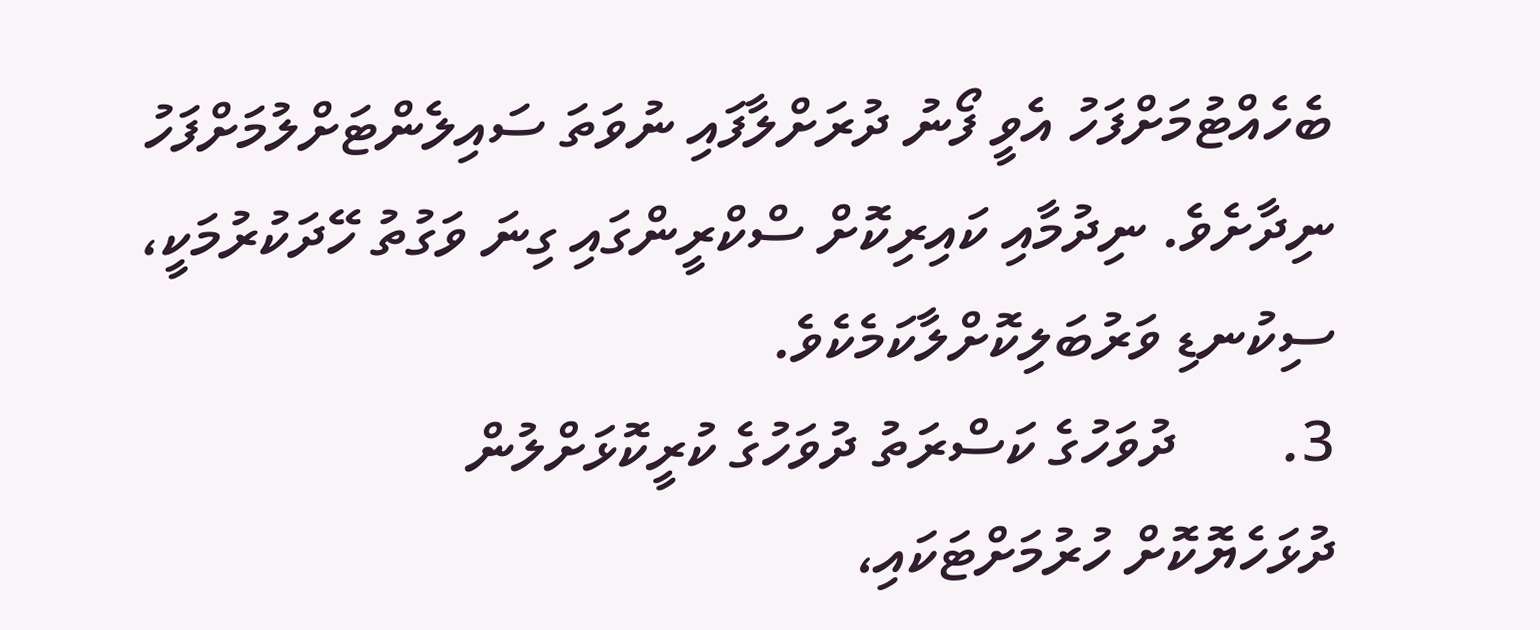ބެހެއްޓުމަށްފަހު އެވީ ފޯނު ދުރަށްލާފައި ނުވަތަ ސައިލެންޓަށްލުމަށްފަހު ނިދާށެވެ. ނިދުމާއި ކައިރިކޮށް ސްކްރީންގައި ގިނަ ވަގުތު ހޭދަކުރުމަކީ، ސިކުނޑި ވަރުބަލިކޮށްލާކަމެކެވެ.
3.       ދުވަހުގެ ކަސްރަތު ދުވަހުގެ ކުރީކޮޅަށްލުން
ދުޅަހެޔޮކޮށް ހުރުމަށްޓަކައި،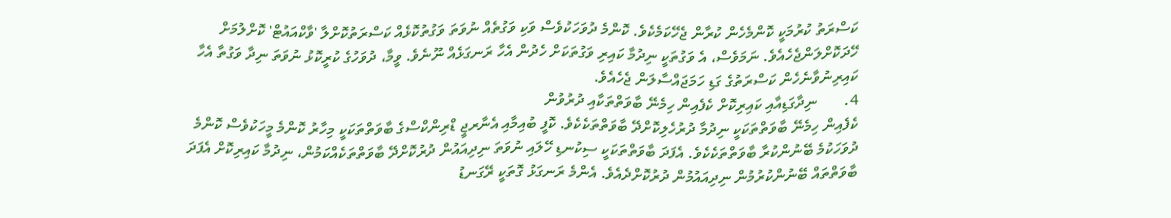ކަސްރަތު ކުރުމަކީ ކޮންމެހެން ކުރާން ޖެހޭކަމެކެވެ. ކޮންމެ ދުވަހަކުވެސް ވަކި ވަގުތެއް ނުވަތަ ވަގުތުކޮޅެއް ކަސްރަތުކޮށްލާ 'ވާކްއައުޓް' ކޮށްލުމަށް ހޭދަކޮށްލަންޖެހެއެވެ. ނަމަވެސް، އެ ވަގުތަކީ ނިދުމާ ކައިރި ވަގުތަކަށް ހެދުން އެހާ ރަނގަޅެއް ނޫނެވެ. ވީމާ، ދުވަހުގެ ކުރީކޮޅު ނުވަތަ ނިދާ ވަގުތާ އެހާ ކައިރިނުވާނެހެން ކަސްރަތުގެ ގަޑި ހަމަޖައްސާލަން ޖެހެއެވެ.
4.       ނިދާގަޑިއާއި ކައިރިކޮށް ކެފެއިން ހިމެނޭ ބާވަތްތަކާއި ދުރުވުން
ކެފެއިން ހިމެނޭ ބާވަތްތަކަކީ ނިދުމާ ދުރުހެލިކޮށްދޭ ބާވަތްތަކެކެވެ. ކޮފީ ބުއިމާއި އެނާރޖީ ޑްރިންކްސްގެ ބާވަތްތަކަކީ މިހާރު ކޮންމެ މީހަކުވެސް ކޮންމެ ދުވަހަކުމެ ބޭނުންކުރާ ބާވަތްތަކެކެވެ. އެފަދަ ބާވަތްތަކަކީ ސިކުނޑި ހޭލައި ނުވަތަ ނިދިއައުން ދުރުކޮށްދޭ ބާވަތްތަކެއްކަމުން، ނިދުމާ ކައިރިކޮށް އެފަދަ ބާވަތްތައް ބޭނުންކުރުމުން ނިދިއައުމުން ދުރުކޮށްދެއެވެ. އެންމެ ރަނގަޅު ގޮތަކީ ރޭގަނޑު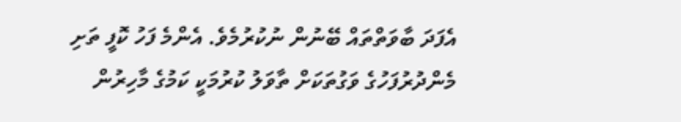އެފަދަ ބާވަތްތައް ބޭނުން ނުކުރުމެވެ. އެންމެ ފަހު ކޮފީ ތަށި މެންދުރުފަހުގެ ވަގުތަކަށް ތާވަލު ކުރުމަކީ ކަމުގެ މާހިރުން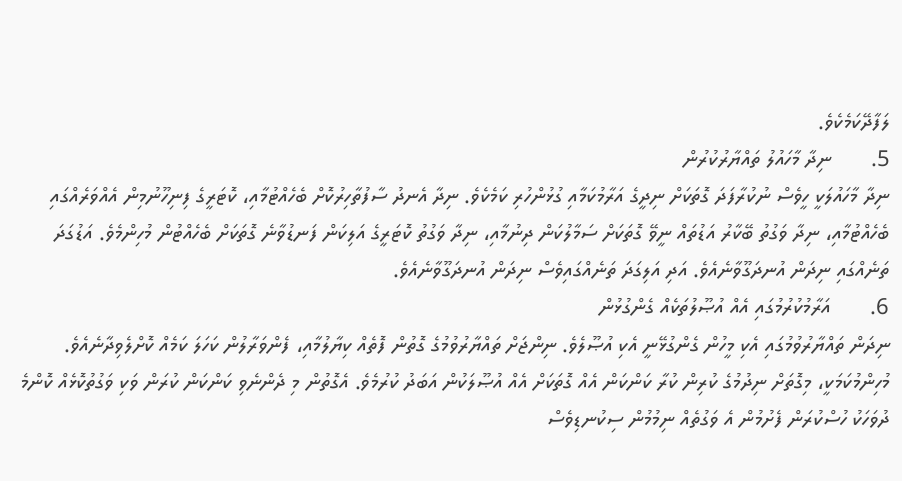ލަފާދޭކަމެކެވެ.
5.       ނިދާ މާހައުލު ތައްޔާރުކުރުން
ނިދާ މާހައުލަކީ ހީވެސް ނުކުރާފަދަ ގޮތަކަށް ނިދީގެ އަރާމުކަމާއި ގުޅުންހުރި ކަމެކެވެ. ނިދާ އެނދު ސާފުތާހިރުކޮށް ބެހެއްޓުމާއި، ކޮޓަރީގެ ފިނިހޫނުމިން އެއްވަރެއްގައި ބެހެއްޓުމާއި، ނިދާ ވަގުތު ބޭކާރު އަޑުތައް ނީވޭ ގޮތަކަށް ސަމާލުކަން ދިނުމާއި، ނިދާ ވަގުތު ކޮޓަރީގެ އަލިކަން ފަނޑުވާނެ ގޮތަކަށް ބެހެއްޓުން މުހިންމެވެ. އަޑުގަދަ ތަނެއްގައި ނިދަން އުނދަގޫވާނެއެވެ. އަދި އަލިގަދަ ތަނެއްގައިވެސް ނިދަން އުނދަގޫވާނެއެވެ.
6.       އަރާމުކުރުމުގައި އެއް އުޞޫލުތަކެއް ގެންގުޅުން
ނިދަން ތައްޔާރުވުމުގައި އެކި މީހުން ގެންގުޅޭނީ އެކި އުޞޫލެވެ. ނިންޖަށް ތައްޔާރުވުމުގެ ގޮތުން ފޮތެއް ކިޔާލުމާއި، ފެންވަރާލުން ކަހަލަ ކަމެއް ކޮށްލެވިދާނެއެވެ. މުހިންމުކަމަކީ، މިގޮތަށް ނިދުމުގެ ކުރިން ކުރާ ކަންކަން އެއް ގޮތަކަށް އެއް އުޞޫލަކުން އަބަދު ކުރުމެވެ. އެގޮތުން މި ދެންނެވި ކަންކަން ކުރަން ވަކި ވަގުތުކޮޅެއް ކޮންމެ ދުވަހަކު ހުސްކުރަން ފެށުމުން އެ ވަގުތެއް ނިމުމުން ސިކުނޑިވެސް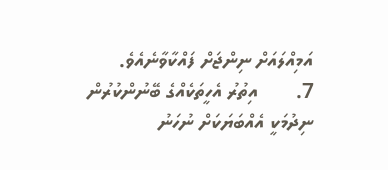އަމިއްލައަށް ނިންޖަށް ފައްކާވާނެއެވެ.
7.       އިތުރު އެހީތަކެއްގެ ބޭނުންކުރުން
ނިދުމަކީ އެއްބަޔަކަށް ނުހަނު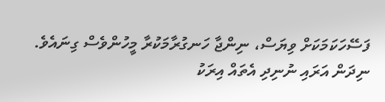ފަސޭހަކަމަކަށް ވިޔަސް، ނިންޖާ ހަނގުރާމަކުރާ މީހުންވެސް ގިނައެވެ. ނިދަން އަރައި ނުނިދި އެތައް އިރަކު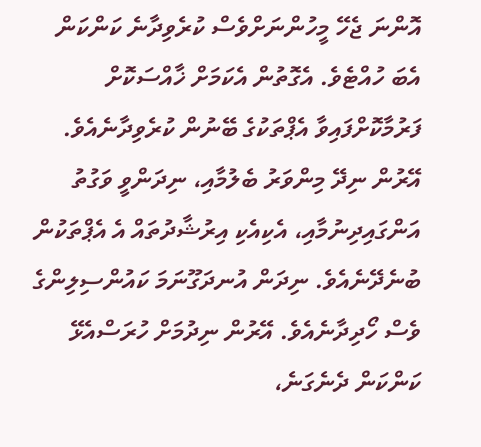އޮންނަ ޖެހޭ މީހުންނަށްވެސް ކުރެވިދާނެ ކަންކަން އެބަ ހުއްޓެވެ. އެގޮތުން އެކަމަށް ޚާއްސަކޮށް ފަރުމާކޮށްފައިވާ އެޕްތަކުގެ ބޭނުން ކުރެވިދާނެއެވެ. އޭރުން ނިދޭ މިންވަރު ބެލުމާއި، ނިދަންވީ ވަގުތު އަންގައިދިނުމާއި، އެކިއެކި އިރުޝާދުތައް އެ އެޕްތަކުން ބުނެދޭނެއެވެ. ނިދަން އުނދަގޫނަމަ ކައުންސިލިންގެ ވެސް ހޯދިދާނެއެވެ. އޭރުން ނިދުމަށް ހުރަސްއެޅޭ ކަންކަން ދެނެގަނެ،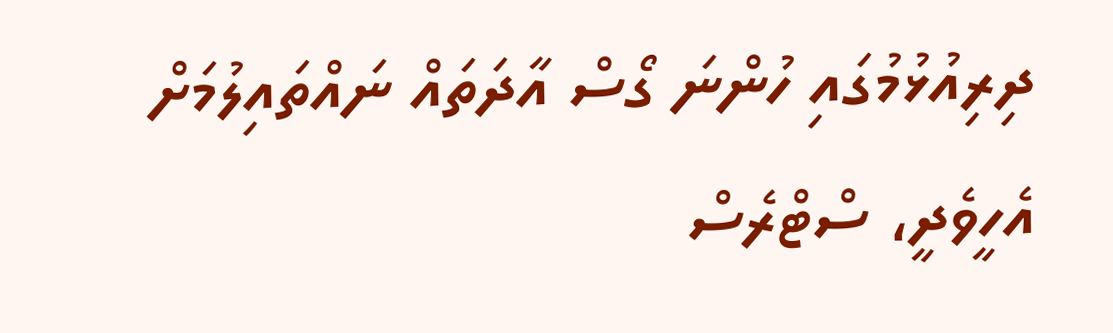ދިރިއުޅުމުގައި ހުންނަ ގޯސް އާދަތައް ނައްތައިލުމަށް އެހީވެދީ، ސްޓްރެސް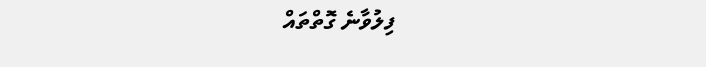ފިލުވާނެ ގޮތްތައް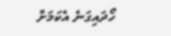ހޯދައިގަނެ އެކަމަށް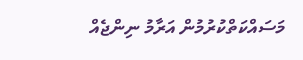މަސައްކަތްކުރުމުން އަރާމު ނިންޖެއް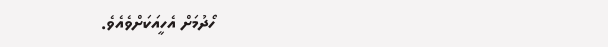ހޯދުމަށް އެހީއަކަށްވެއެވެ.